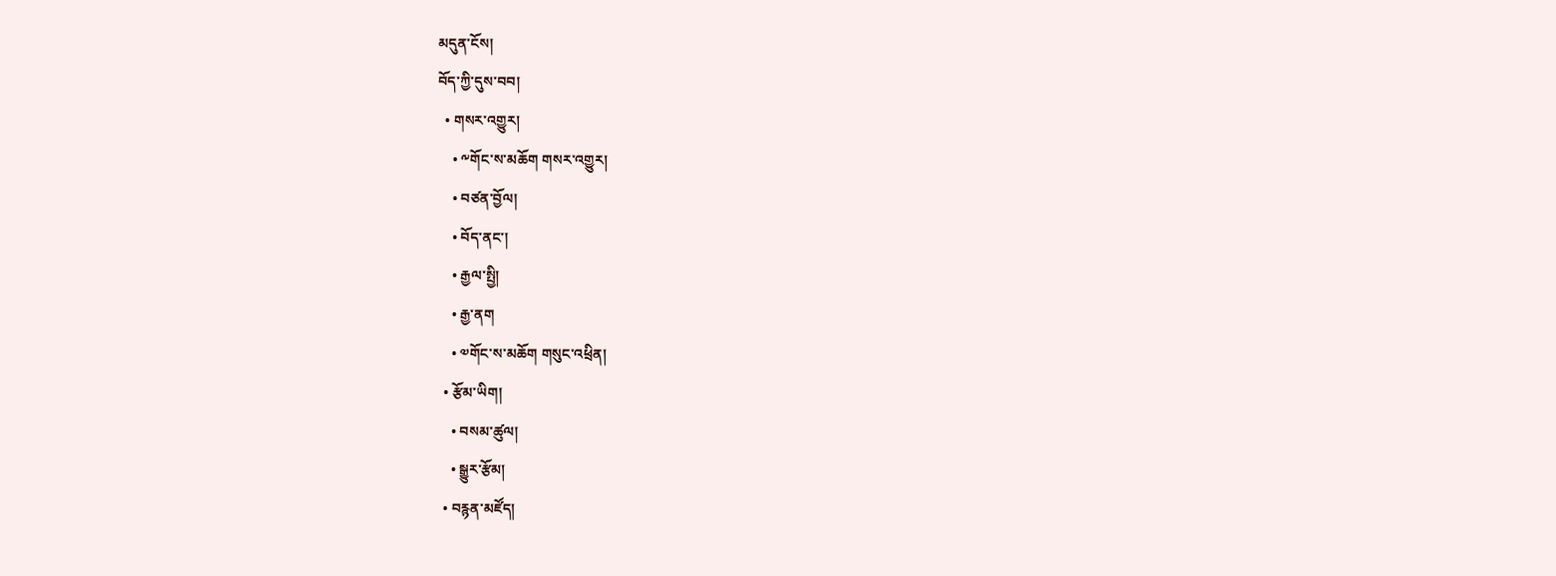མདུན་ངོས།
བོད་ཀྱི་དུས་བབ།
  • གསར་འགྱུར།
    • ༸གོང་ས་མཆོག གསར་འགྱུར།
    • བཙན་བྱོལ།
    • བོད་ནང་།
    • རྒྱལ་སྤྱི།
    • རྒྱ་ནག
    • ༧གོང་ས་མཆོག གསུང་འཕྲིན།
  • རྩོམ་ཡིག།
    • བསམ་ཚུལ།
    • སྒྱུར་རྩོམ།
  • བརྙན་མཛོད།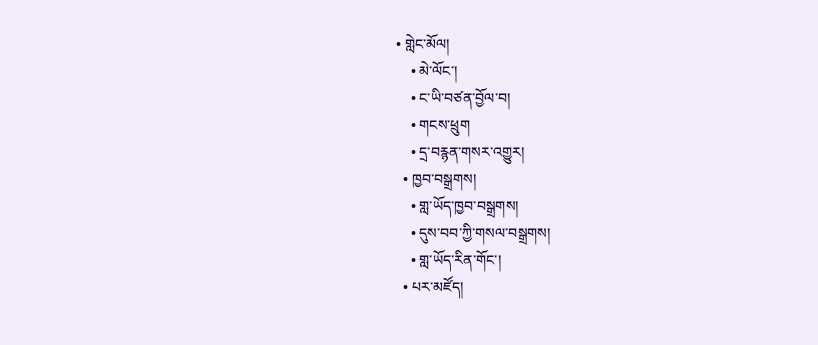• གླེང་མོལ།
    • མེ་ལོང་།
    • ང་ཡི་བཙན་བྱོལ་བ།
    • གངས་ཕྲུག
    • དྲ་བརྙན་གསར་འགྱུར།
  • ཁྱབ་བསྒྲགས།
    • གླ་ཡོད་ཁྱབ་བསྒྲགས།
    • དུས་བབ་ཀྱི་གསལ་བསྒྲགས།
    • གླ་ཡོད་རིན་གོང་།
  • པར་མཛོད།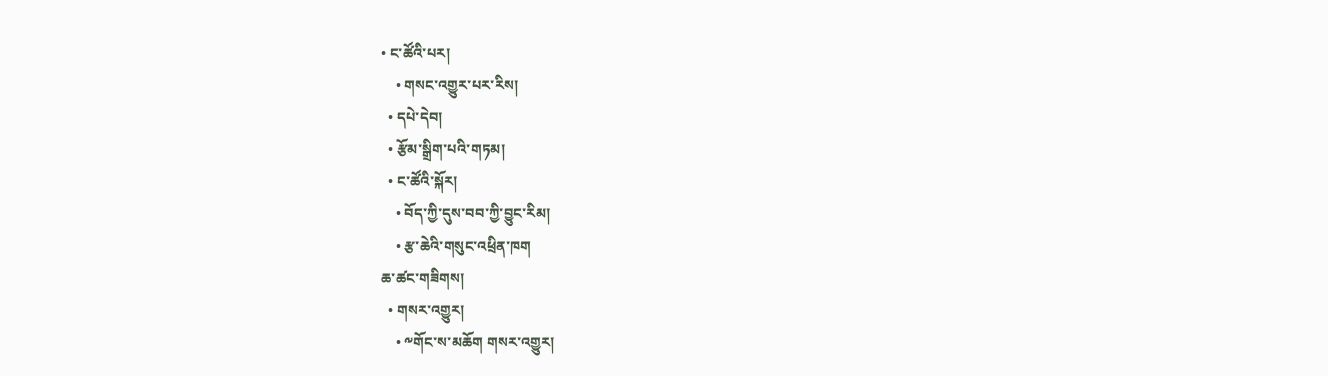• ང་ཚོའི་པར།
    • གསང་འགྱུར་པར་རིས།
  • དཔེ་དེབ།
  • རྩོམ་སྒྲིག་པའི་གཏམ།
  • ང་ཚོའི་སྐོར།
    • བོད་ཀྱི་དུས་བབ་ཀྱི་བྱུང་རིམ།
    • རྩ་ཆེའི་གསུང་འཕྲིན་ཁག
ཆ་ཚང་གཟིགས།
  • གསར་འགྱུར།
    • ༸གོང་ས་མཆོག གསར་འགྱུར།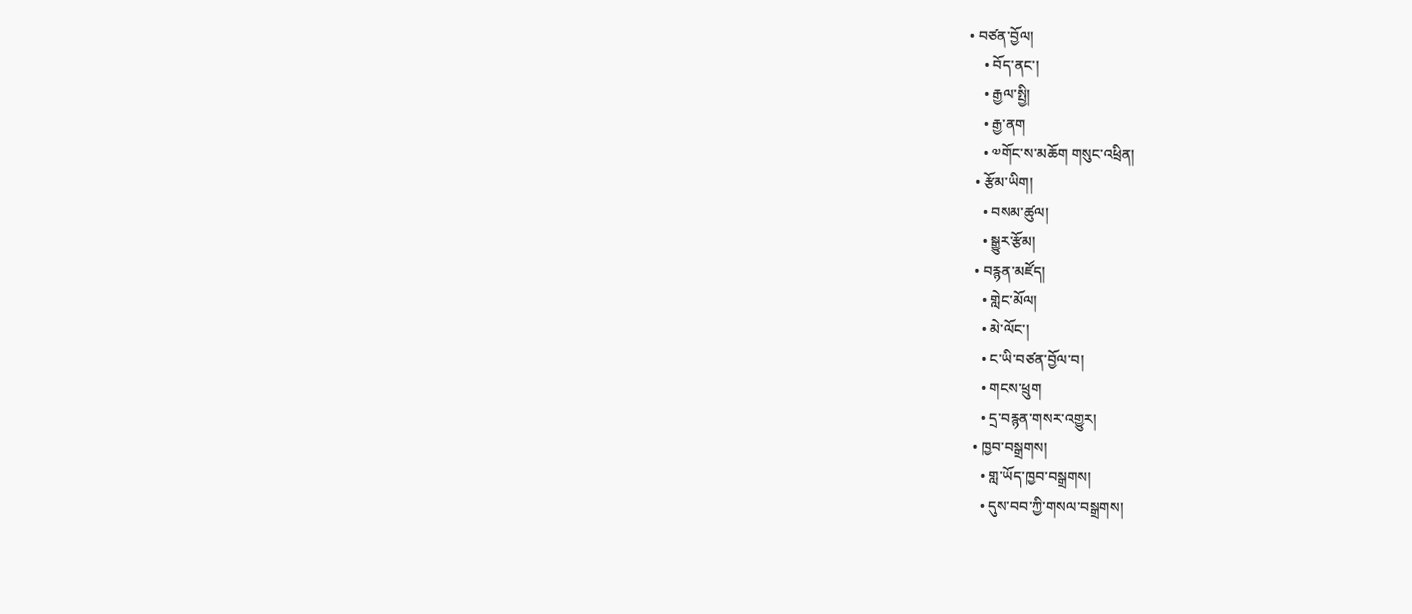• བཙན་བྱོལ།
    • བོད་ནང་།
    • རྒྱལ་སྤྱི།
    • རྒྱ་ནག
    • ༧གོང་ས་མཆོག གསུང་འཕྲིན།
  • རྩོམ་ཡིག།
    • བསམ་ཚུལ།
    • སྒྱུར་རྩོམ།
  • བརྙན་མཛོད།
    • གླེང་མོལ།
    • མེ་ལོང་།
    • ང་ཡི་བཙན་བྱོལ་བ།
    • གངས་ཕྲུག
    • དྲ་བརྙན་གསར་འགྱུར།
  • ཁྱབ་བསྒྲགས།
    • གླ་ཡོད་ཁྱབ་བསྒྲགས།
    • དུས་བབ་ཀྱི་གསལ་བསྒྲགས།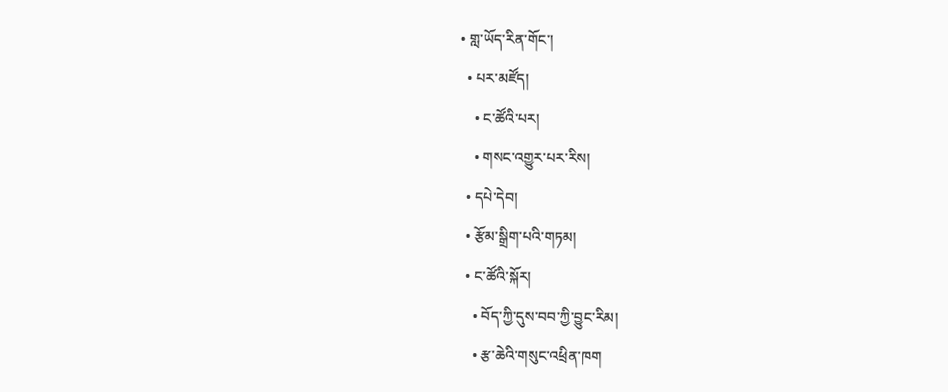• གླ་ཡོད་རིན་གོང་།
  • པར་མཛོད།
    • ང་ཚོའི་པར།
    • གསང་འགྱུར་པར་རིས།
  • དཔེ་དེབ།
  • རྩོམ་སྒྲིག་པའི་གཏམ།
  • ང་ཚོའི་སྐོར།
    • བོད་ཀྱི་དུས་བབ་ཀྱི་བྱུང་རིམ།
    • རྩ་ཆེའི་གསུང་འཕྲིན་ཁག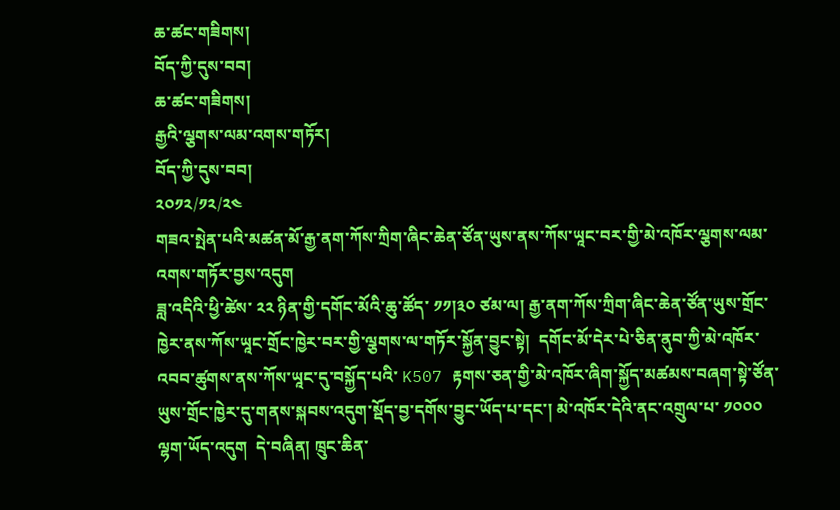ཆ་ཚང་གཟིགས།
བོད་ཀྱི་དུས་བབ།
ཆ་ཚང་གཟིགས།
རྒྱའི་ལྕགས་ལམ་འགས་གཏོར།
བོད་ཀྱི་དུས་བབ།
༢༠༡༢/༡༢/༢༤
གཟའ་སྤེན་པའི་མཚན་མོ་རྒྱ་ནག་ཀོས་ཀྲིག་ཞིང་ཆེན་ཙོན་ཡུས་ནས་ཀོས་ཡཱང་བར་གྱི་མེ་འཁོར་ལྕགས་ལམ་འགས་གཏོར་བྱས་འདུག
ཟླ་འདིའི་ཕྱི་ཚེས་ ༢༢ ཉིན་གྱི་དགོང་མོའི་ཆུ་ཚོད་ ༡༡།༣༠ ཙམ་ལ། རྒྱ་ནག་ཀོས་ཀྲིག་ཞིང་ཆེན་ཙོན་ཡུས་གྲོང་ཁྱེར་ནས་ཀོས་ཡཱང་གྲོང་ཁྱེར་བར་གྱི་ལྕགས་ལ་གཏོར་སྐྱོན་བྱུང་སྟེ།  དགོང་མོ་དེར་པེ་ཅིན་ནུབ་ཀྱི་མེ་འཁོར་འབབ་ཚུགས་ནས་ཀོས་ཡཱང་དུ་བསྐྱོད་པའི་ K507 རྟགས་ཅན་གྱི་མེ་འཁོར་ཞིག་སྐྱོད་མཚམས་བཞག་སྟེ་ཙོན་ཡུས་གྲོང་ཁྱེར་དུ་གནས་སྐབས་འདུག་སྡོད་བྱ་དགོས་བྱུང་ཡོད་པ་དང་། མེ་འཁོར་དེའི་ནང་འགྲུལ་པ་ ༡༠༠༠ ལྷག་ཡོད་འདུག  དེ་བཞིན། ཁྲུང་ཆིན་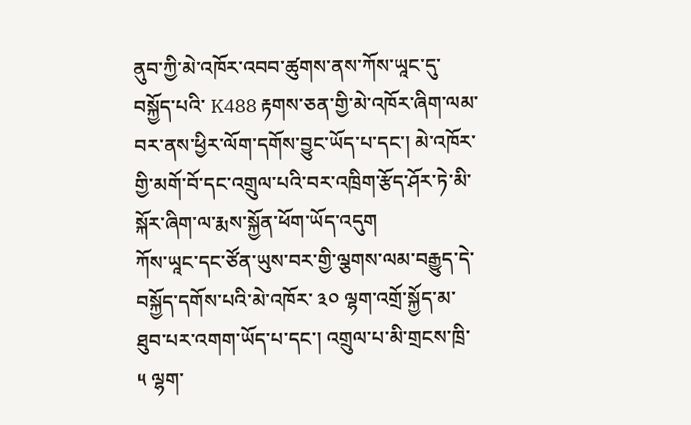ནུབ་ཀྱི་མེ་འཁོར་འབབ་ཚུགས་ནས་ཀོས་ཡཱང་དུ་བསྐྱོད་པའི་ K488 རྟགས་ཅན་གྱི་མེ་འཁོར་ཞིག་ལམ་བར་ནས་ཕྱིར་ལོག་དགོས་བྱུང་ཡོད་པ་དང་། མེ་འཁོར་གྱི་མགོ་བོ་དང་འགྲུལ་པའི་བར་འཁྲིག་རྩོད་ཤོར་ཏེ་མི་སྐོར་ཞིག་ལ་རྨས་སྐྱོན་ཕོག་ཡོད་འདུག
ཀོས་ཡཱང་དང་ཙོན་ཡུས་བར་གྱི་ལྕགས་ལམ་བརྒྱུད་དེ་བསྐྱོད་དགོས་པའི་མེ་འཁོར་ ༣༠ ལྷག་འགྲོ་སྐྱོད་མ་ཐུབ་པར་འགག་ཡོད་པ་དང་། འགྲུལ་པ་མི་གྲངས་ཁྲི་ ༥ ལྷག་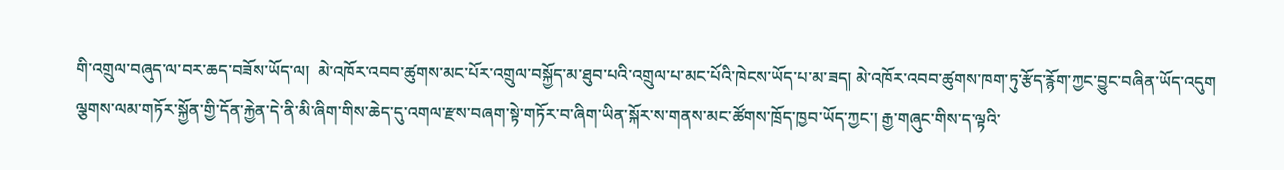གི་འགྲུལ་བཞུད་ལ་བར་ཆད་བཟོས་ཡོད་ལ།  མེ་འཁོར་འབབ་ཚུགས་མང་པོར་འགྲུལ་བསྐྱོད་མ་ཐུབ་པའི་འགྲུལ་པ་མང་པོའི་ཁེངས་ཡོད་པ་མ་ཟད། མེ་འཁོར་འབབ་ཚུགས་ཁག་ཏུ་རྩོད་རྙོག་ཀྱང་བྱུང་བཞིན་ཡོད་འདུག  ལྕགས་ལམ་གཏོར་སྐྱོན་གྱི་དོན་རྐྱེན་དེ་ནི་མི་ཞིག་གིས་ཆེད་དུ་འགལ་རྫས་བཞག་སྟེ་གཏོར་བ་ཞིག་ཡིན་སྐོར་ས་གནས་མང་ཚོགས་ཁྲོད་ཁྱབ་ཡོད་ཀྱང་། རྒྱ་གཞུང་གིས་ད་ལྟའི་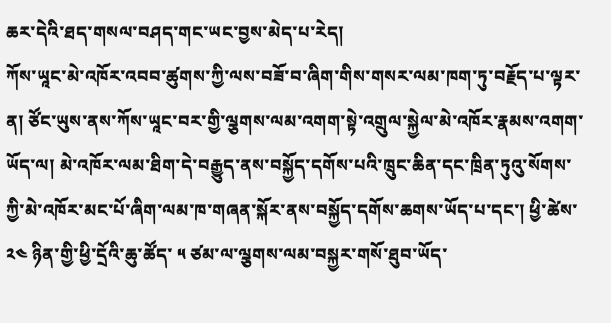ཆར་དེའི་ཐད་གསལ་བཤད་གང་ཡང་བྱས་མེད་པ་རེད།
ཀོས་ཡཱང་མེ་འཁོར་འབབ་ཚུགས་ཀྱི་ལས་བཟོ་བ་ཞིག་གིས་གསར་ལམ་ཁག་ཏུ་བརྗོད་པ་ལྟར་ན། ཙོང་ཡུས་ནས་ཀོས་ཡཱང་བར་གྱི་ལྕགས་ལམ་འགག་སྟེ་འགྲུལ་སྐྱེལ་མེ་འཁོར་རྣམས་འགག་ཡོད་ལ། མེ་འཁོར་ལམ་ཐིག་དེ་བརྒྱུད་ནས་བསྐྱོད་དགོས་པའི་ཁྲུང་ཆིན་དང་ཁྲིན་ཏུའུ་སོགས་ཀྱི་མེ་འཁོར་མང་པོ་ཞིག་ལམ་ཁ་གཞན་སྐོར་ནས་བསྐྱོད་དགོས་ཆགས་ཡོད་པ་དང་། ཕྱི་ཚེས་ ༢༤ ཉིན་གྱི་ཕྱི་དྲོའི་ཆུ་ཚོད་ ༥ ཙམ་ལ་ལྕགས་ལམ་བསྐྱར་གསོ་ཐུབ་ཡོད་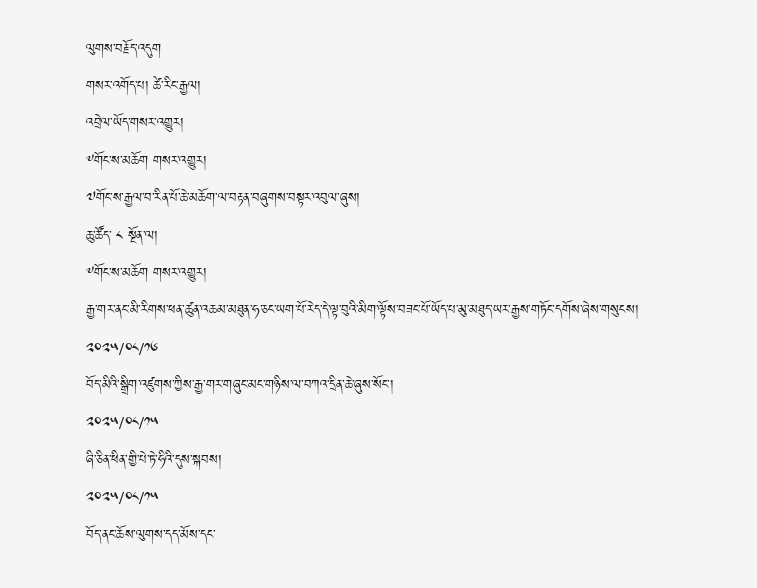ལུགས་བརྗོད་འདུག
གསར་འགོད་པ། ཚེ་རིང་རྒྱལ།
འབྲེལ་ཡོད་གསར་འགྱུར།
༸གོང་ས་མཆོག གསར་འགྱུར།
༧གོང་ས་རྒྱལ་བ་རིན་པོ་ཆེ་མཆོག་ལ་བརྟན་བཞུགས་བསྟར་འབུལ་ཞུས།
ཆུ་ཚོད་ ༨ སྔོན་ལ།
༸གོང་ས་མཆོག གསར་འགྱུར།
རྒྱ་གར་ནང་མི་རིགས་ཕན་ཚུན་འཆམ་མཐུན་ཧ་ཅང་ཡག་པོ་རེད་དེ་ལྟ་བུའི་མིག་ལྟོས་བཟང་པོ་ཡོད་པ་མུ་མཐུད་ཡར་རྒྱས་གཏོང་དགོས་ཞེས་གསུངས།
༢༠༢༥/༠༨/༡༦
བོད་མིའི་སྒྲིག་འཛུགས་ཀྱིས་རྒྱ་གར་གཞུང་མང་གཉིས་ལ་བཀའ་དྲིན་ཆེ་ཞུས་སོང་།
༢༠༢༥/༠༨/༡༥
ཞི་ཅིན་ཕིན་གྱི་པེ་ཏེ་ཧིའི་དུས་སྐབས།
༢༠༢༥/༠༨/༡༥
བོད་ནང་ཆོས་ལུགས་དད་མོས་དང་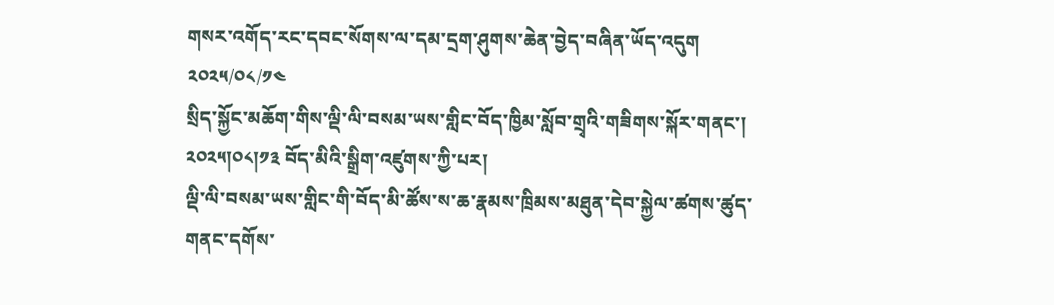གསར་འགོད་རང་དབང་སོགས་ལ་དམ་དྲག་ཤུགས་ཆེན་བྱེད་བཞིན་ཡོད་འདུག
༢༠༢༥/༠༨/༡༤
སྲིད་སྐྱོང་མཆོག་གིས་ལྡི་ལི་བསམ་ཡས་གླིང་བོད་ཁྱིམ་སློབ་གྲྭའི་གཟིགས་སྐོར་གནང་། ༢༠༢༥།༠༨།༡༣ བོད་མིའི་སྒྲིག་འཛུགས་ཀྱི་པར།
ལྡི་ལི་བསམ་ཡས་གླིང་གི་བོད་མི་ཚོས་ས་ཆ་རྣམས་ཁྲིམས་མཐུན་དེབ་སྐྱེལ་ཚགས་ཚུད་གནང་དགོས་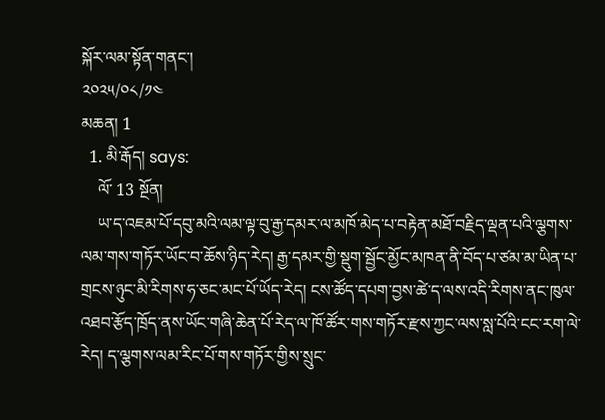སྐོར་ལམ་སྟོན་གནང་།
༢༠༢༥/༠༨/༡༤
མཆན། 1
  1. མི་རྒོད། says:
    ལོ་ 13 སྔོན།
    ཡ་ད་འཇམ་པོ་དབུ་མའི་ལམ་ལྟ་བུ་རྒྱ་དམར་ལ་མཁོ་མེད་པ་བརྟེན་མཐོ་བརྗིད་ལྡན་པའི་ལྕགས་ལམ་གས་གཏོར་ཡོང་བ་ཆོས་ཉིད་རེད། རྒྱ་དམར་གྱི་སྡུག་སྦྱོང་མྱོང་མཁན་ནི་བོད་པ་ཙམ་མ་ཡིན་པ་གྲངས་ཉུང་མི་རིགས་ཧ་ཅང་མང་པོ་ཡོད་རེད། ངས་ཚོད་དཔག་བྱས་ཚེ་ད་ལས་འདི་རིགས་ནང་ཁུལ་འཐབ་རྩོད་ཁྲོད་ནས་ཡོང་གཞི་ཆེན་པོ་རེད་ལ་ཁོ་ཚོར་གས་གཏོར་རྫས་ཀྱང་ལས་སླ་པོའི་ངང་རག་ལེ་རེད། ད་ལྕགས་ལམ་རིང་པོ་གས་གཏོར་གྱིས་སྲུང་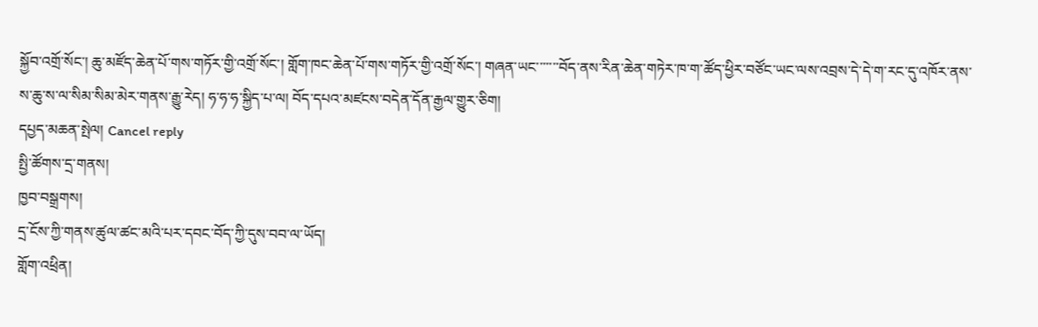སྐྱོབ་འགྲོ་སོང་། ཆུ་མཛོད་ཆེན་པོ་གས་གཏོར་གྱི་འགྲོ་སོང་། གློག་ཁང་ཆེན་པོ་གས་གཏོར་གྱི་འགྲོ་སོང་། གཞན་ཡང་་་་་་་བོད་ནས་རིན་ཆེན་གཏེར་ཁ་ག་ཚོད་ཕྱིར་བཙོང་ཡང་ལས་འབྲས་དེ་དེ་ག་རང་དུ་འཁོར་ནས་ས་ཆུ་ས་ལ་སིམ་སིམ་མེར་གནས་རྒྱུ་རེད། ཧ་ཧ་ཧ་སྐྱིད་པ་ལ། བོད་དཔའ་མཛངས་བདེན་དོན་རྒྱལ་གྱུར་ཅིག།
དཔྱད་མཆན་སྤེལ། Cancel reply
སྤྱི་ཚོགས་དྲ་གནས།
ཁྱབ་བསྒྲགས།
དྲ་ངོས་ཀྱི་གནས་ཚུལ་ཚང་མའི་པར་དབང་བོད་ཀྱི་དུས་བབ་ལ་ཡོད།
གློག་འཕྲིན།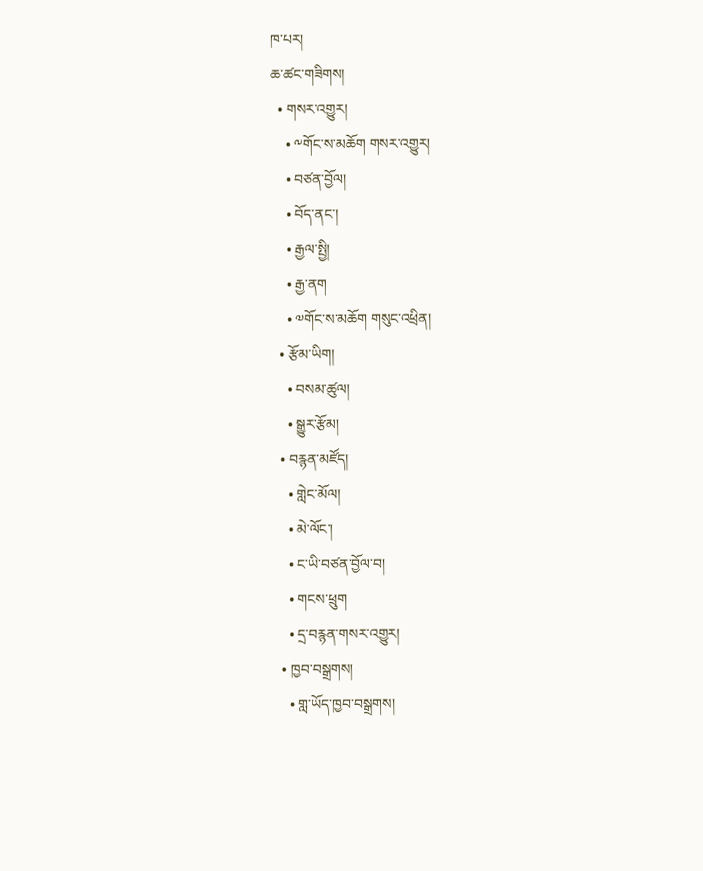ཁ་པར།
ཆ་ཚང་གཟིགས།
  • གསར་འགྱུར།
    • ༸གོང་ས་མཆོག གསར་འགྱུར།
    • བཙན་བྱོལ།
    • བོད་ནང་།
    • རྒྱལ་སྤྱི།
    • རྒྱ་ནག
    • ༧གོང་ས་མཆོག གསུང་འཕྲིན།
  • རྩོམ་ཡིག།
    • བསམ་ཚུལ།
    • སྒྱུར་རྩོམ།
  • བརྙན་མཛོད།
    • གླེང་མོལ།
    • མེ་ལོང་།
    • ང་ཡི་བཙན་བྱོལ་བ།
    • གངས་ཕྲུག
    • དྲ་བརྙན་གསར་འགྱུར།
  • ཁྱབ་བསྒྲགས།
    • གླ་ཡོད་ཁྱབ་བསྒྲགས།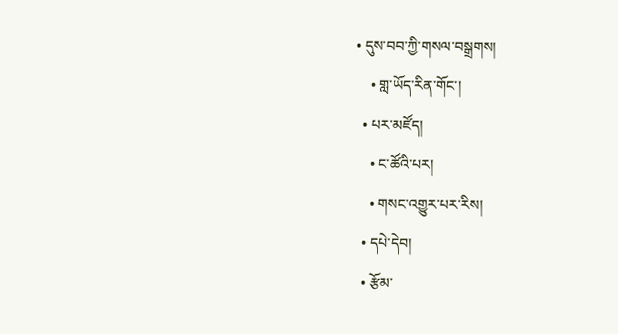• དུས་བབ་ཀྱི་གསལ་བསྒྲགས།
    • གླ་ཡོད་རིན་གོང་།
  • པར་མཛོད།
    • ང་ཚོའི་པར།
    • གསང་འགྱུར་པར་རིས།
  • དཔེ་དེབ།
  • རྩོམ་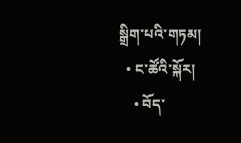སྒྲིག་པའི་གཏམ།
  • ང་ཚོའི་སྐོར།
    • བོད་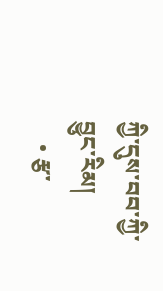ཀྱི་དུས་བབ་ཀྱི་བྱུང་རིམ།
    • རྩ་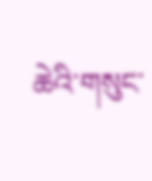ཆེའི་གསུང་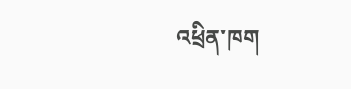འཕྲིན་ཁག